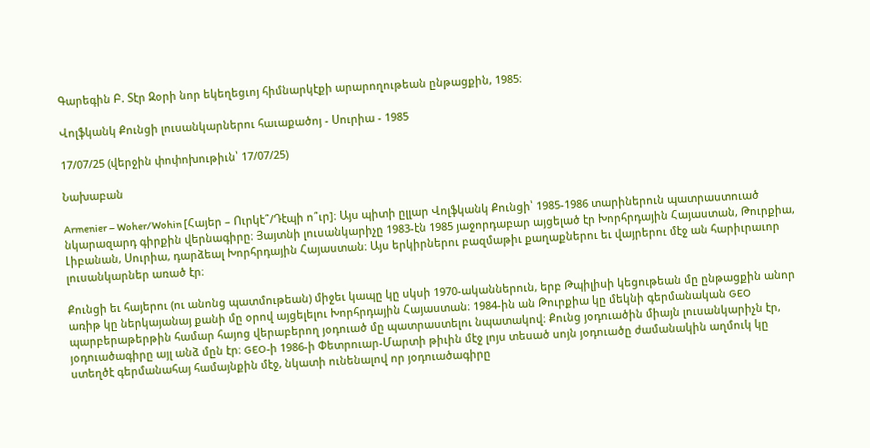Գարեգին Բ. Տէր Զօրի նոր եկեղեցւոյ հիմնարկէքի արարողութեան ընթացքին, 1985։

Վոլֆկանկ Քունցի լուսանկարներու հաւաքածոյ - Սուրիա - 1985

17/07/25 (վերջին փոփոխութիւն՝ 17/07/25)

Նախաբան

Armenier – Woher/Wohin [Հայեր – Ուրկէ՞/Դէպի ո՞ւր]։ Այս պիտի ըլլար Վոլֆկանկ Քունցի՝ 1985-1986 տարիներուն պատրաստուած նկարազարդ գիրքին վերնագիրը։ Յայտնի լուսանկարիչը 1983-էն 1985 յաջորդաբար այցելած էր Խորհրդային Հայաստան, Թուրքիա, Լիբանան, Սուրիա, դարձեալ Խորհրդային Հայաստան։ Այս երկիրներու բազմաթիւ քաղաքներու եւ վայրերու մէջ ան հարիւրաւոր լուսանկարներ առած էր։

Քունցի եւ հայերու (ու անոնց պատմութեան) միջեւ կապը կը սկսի 1970-ականներուն, երբ Թպիլիսի կեցութեան մը ընթացքին անոր առիթ կը ներկայանայ քանի մը օրով այցելելու Խորհրդային Հայաստան։ 1984-ին ան Թուրքիա կը մեկնի գերմանական GEO պարբերաթերթին համար հայոց վերաբերող յօդուած մը պատրաստելու նպատակով։ Քունց յօդուածին միայն լուսանկարիչն էր, յօդուածագիրը այլ անձ մըն էր։ GEO-ի 1986-ի Փետրուար-Մարտի թիւին մէջ լոյս տեսած սոյն յօդուածը ժամանակին աղմուկ կը ստեղծէ գերմանահայ համայնքին մէջ, նկատի ունենալով որ յօդուածագիրը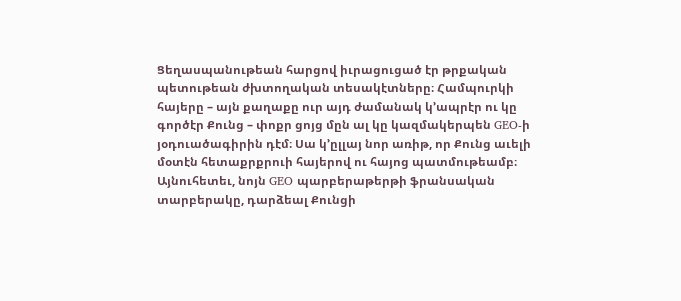Ցեղասպանութեան հարցով իւրացուցած էր թրքական պետութեան ժխտողական տեսակէտները։ Համպուրկի հայերը – այն քաղաքը ուր այդ ժամանակ կ’ապրէր ու կը գործէր Քունց – փոքր ցոյց մըն ալ կը կազմակերպեն GEO-ի յօդուածագիրին դէմ։ Սա կ’ըլլայ նոր առիթ, որ Քունց աւելի մօտէն հետաքրքրուի հայերով ու հայոց պատմութեամբ։ Այնուհետեւ, նոյն GEO պարբերաթերթի ֆրանսական տարբերակը, դարձեալ Քունցի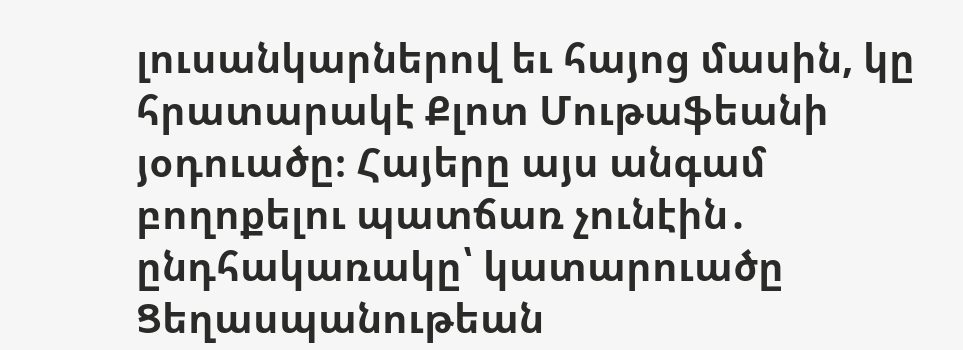լուսանկարներով եւ հայոց մասին, կը հրատարակէ Քլոտ Մութաֆեանի յօդուածը։ Հայերը այս անգամ բողոքելու պատճառ չունէին․ ընդհակառակը՝ կատարուածը Ցեղասպանութեան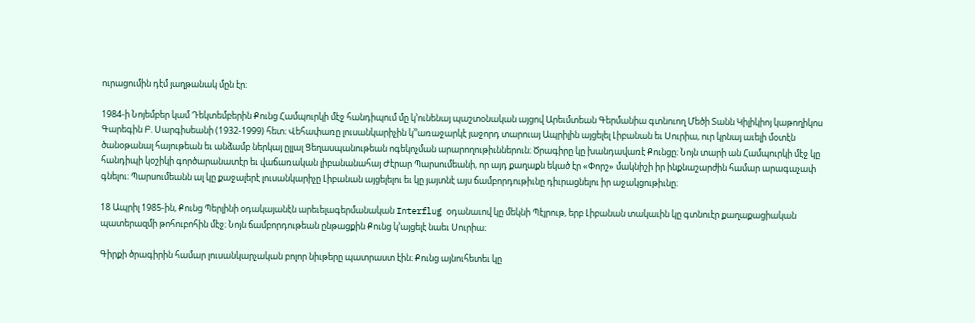ուրացումին դէմ յաղթանակ մըն էր։

1984-ի Նոյեմբեր կամ Դեկտեմբերին Քունց Համպուրկի մէջ հանդիպում մը կ’ունենայ պաշտօնական այցով Արեւմտեան Գերմանիա գտնուող Մեծի Տանն Կիլիկիոյ կաթողիկոս Գարեգին Բ. Սարգիսեանի (1932-1999) հետ։ Վեհափառը լուսանկարիչին կ՚’առաջարկէ յաջորդ տարուայ Ապրիլին այցելել Լիբանան եւ Սուրիա, ուր կրնայ աւելի մօտէն ծանօթանալ հայութեան եւ անձամբ ներկայ ըլլալ Ցեղասպանութեան ոգեկոչման արարողութիւններուն։ Ծրագիրը կը խանդավառէ Քունցը։ Նոյն տարի ան Համպուրկի մէջ կը հանդիպի կօշիկի գործարանատէր եւ վաճառական լիբանանահայ Ժէրար Պարսումեանի, որ այդ քաղաքն եկած էր «Փորշ» մակնիշի իր ինքնաշարժին համար արագաչափ գնելու։ Պարսումեանն ալ կը քաջալերէ լուսանկարիչը Լիբանան այցելելու եւ կը յայտնէ այս ճամբորդութիւնը դիւրացնելու իր աջակցութիւնը։

18 Ապրիլ 1985-ին, Քունց Պերլինի օդակայանէն արեւելագերմանական Interflug օդանաւով կը մեկնի Պէյրութ, երբ Լիբանան տակաւին կը գտնուէր քաղաքացիական պատերազմի թոհուբոհին մէջ։ Նոյն ճամբորդութեան ընթացքին Քունց կ’այցելէ նաեւ Սուրիա։

Գիրքի ծրագիրին համար լուսանկարչական բոլոր նիւթերը պատրաստ էին։ Քունց այնուհետեւ կը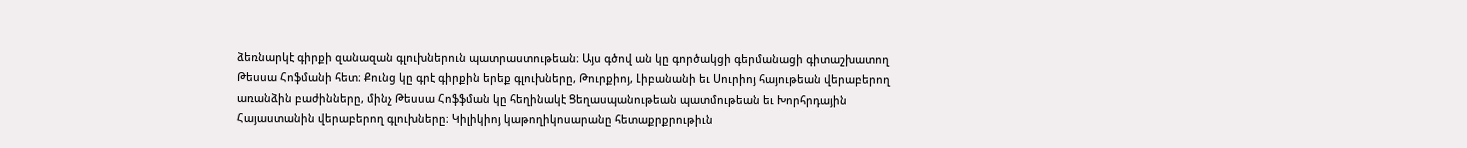ձեռնարկէ գիրքի զանազան գլուխներուն պատրաստութեան։ Այս գծով ան կը գործակցի գերմանացի գիտաշխատող Թեսսա Հոֆմանի հետ։ Քունց կը գրէ գիրքին երեք գլուխները, Թուրքիոյ, Լիբանանի եւ Սուրիոյ հայութեան վերաբերող առանձին բաժինները, մինչ Թեսսա Հոֆֆման կը հեղինակէ Ցեղասպանութեան պատմութեան եւ Խորհրդային Հայաստանին վերաբերող գլուխները։ Կիլիկիոյ կաթողիկոսարանը հետաքրքրութիւն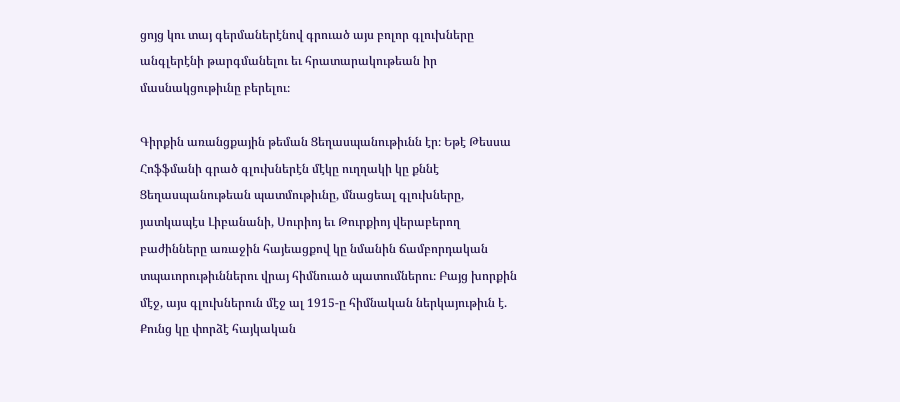ցոյց կու տայ գերմաներէնով գրուած այս բոլոր գլուխները անգլերէնի թարգմանելու եւ հրատարակութեան իր մասնակցութիւնը բերելու։

Գիրքին առանցքային թեման Ցեղասպանութիւնն էր։ Եթէ Թեսսա Հոֆֆմանի գրած գլուխներէն մէկը ուղղակի կը քննէ Ցեղասպանութեան պատմութիւնը, մնացեալ գլուխները, յատկապէս Լիբանանի, Սուրիոյ եւ Թուրքիոյ վերաբերող բաժինները առաջին հայեացքով կը նմանին ճամբորդական տպաւորութիւններու վրայ հիմնուած պատումներու։ Բայց խորքին մէջ, այս գլուխներուն մէջ ալ 1915-ը հիմնական ներկայութիւն է. Քունց կը փորձէ հայկական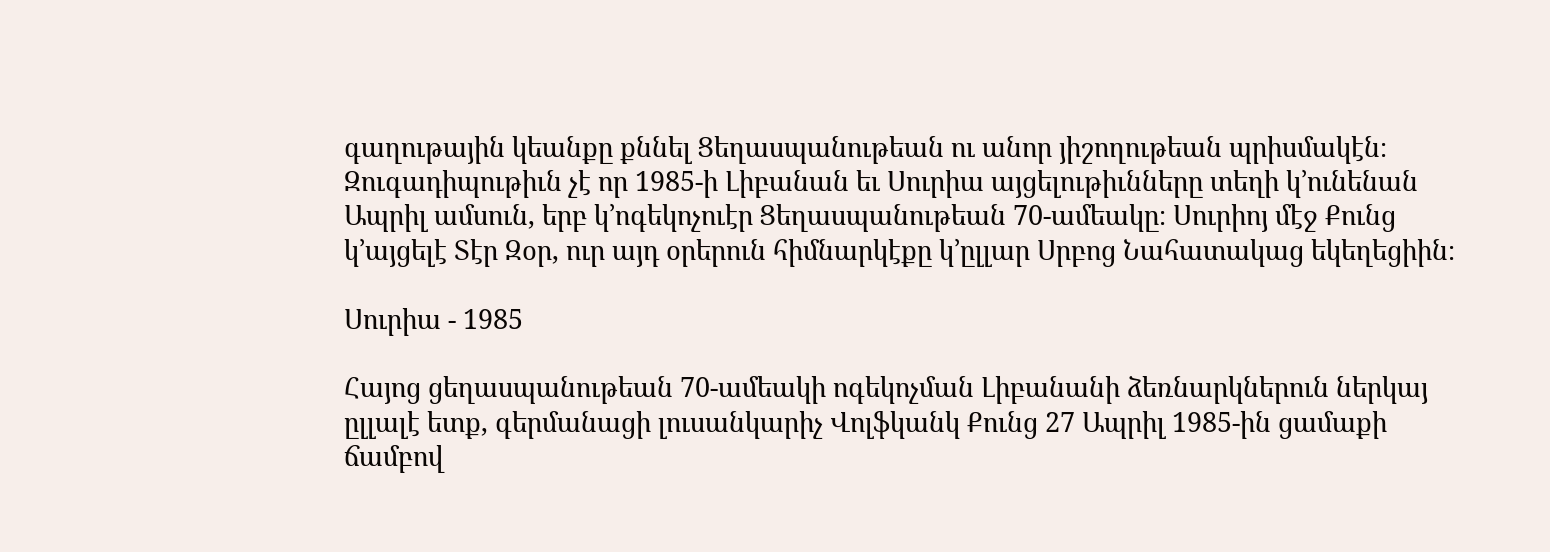գաղութային կեանքը քննել Ցեղասպանութեան ու անոր յիշողութեան պրիսմակէն։ Զուգադիպութիւն չէ որ 1985-ի Լիբանան եւ Սուրիա այցելութիւնները տեղի կ’ունենան Ապրիլ ամսուն, երբ կ’ոգեկոչուէր Ցեղասպանութեան 70-ամեակը։ Սուրիոյ մէջ Քունց կ’այցելէ Տէր Զօր, ուր այդ օրերուն հիմնարկէքը կ’ըլլար Սրբոց Նահատակաց եկեղեցիին։

Սուրիա - 1985

Հայոց ցեղասպանութեան 70-ամեակի ոգեկոչման Լիբանանի ձեռնարկներուն ներկայ ըլլալէ ետք, գերմանացի լուսանկարիչ Վոլֆկանկ Քունց 27 Ապրիլ 1985-ին ցամաքի ճամբով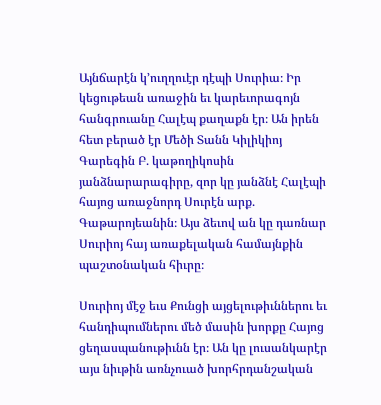Այնճարէն կ’ուղղուէր դէպի Սուրիա։ Իր կեցութեան առաջին եւ կարեւորագոյն հանգրուանը Հալէպ քաղաքն էր։ Ան իրեն հետ բերած էր Մեծի Տանն Կիլիկիոյ Գարեգին Բ. կաթողիկոսին յանձնարարագիրը, զոր կը յանձնէ Հալէպի հայոց առաջնորդ Սուրէն արք. Գաթարոյեանին։ Այս ձեւով ան կը դառնար Սուրիոյ հայ առաքելական համայնքին պաշտօնական հիւրը։

Սուրիոյ մէջ եւս Քունցի այցելութիւններու եւ հանդիպումներու մեծ մասին խորքը Հայոց ցեղասպանութիւնն էր։ Ան կը լուսանկարէր այս նիւթին առնչուած խորհրդանշական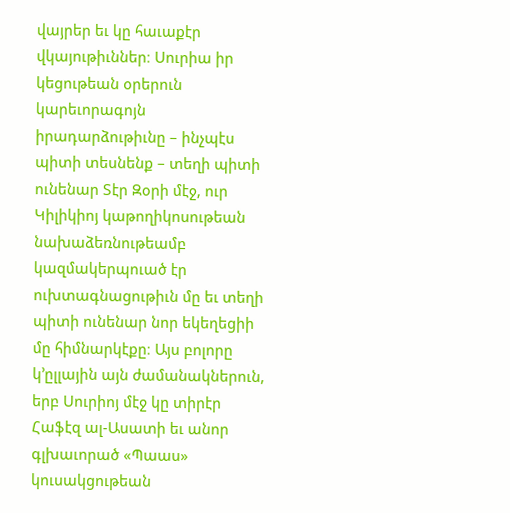վայրեր եւ կը հաւաքէր վկայութիւններ։ Սուրիա իր կեցութեան օրերուն կարեւորագոյն իրադարձութիւնը – ինչպէս պիտի տեսնենք – տեղի պիտի ունենար Տէր Զօրի մէջ, ուր Կիլիկիոյ կաթողիկոսութեան նախաձեռնութեամբ կազմակերպուած էր ուխտագնացութիւն մը եւ տեղի պիտի ունենար նոր եկեղեցիի մը հիմնարկէքը։ Այս բոլորը կ’ըլլային այն ժամանակներուն, երբ Սուրիոյ մէջ կը տիրէր Հաֆէզ ալ-Ասատի եւ անոր գլխաւորած «Պաաս» կուսակցութեան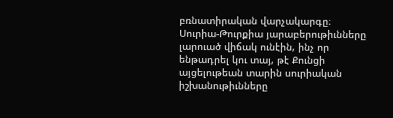բռնատիրական վարչակարգը։ Սուրիա-Թուրքիա յարաբերութիւնները լարուած վիճակ ունէին, ինչ որ ենթադրել կու տայ, թէ Քունցի այցելութեան տարին սուրիական իշխանութիւնները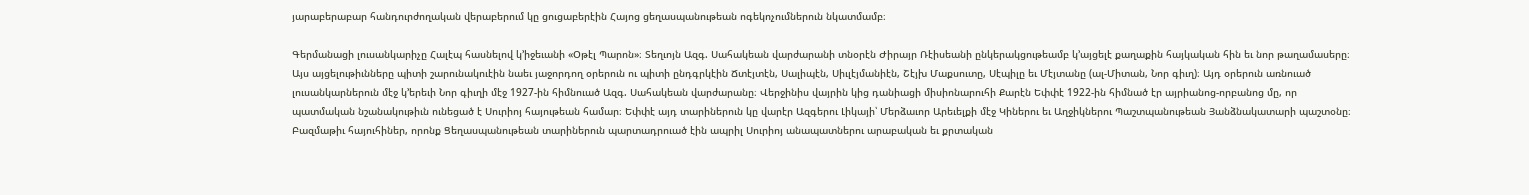յարաբերաբար հանդուրժողական վերաբերում կը ցուցաբերէին Հայոց ցեղասպանութեան ոգեկոչումներուն նկատմամբ։

Գերմանացի լուսանկարիչը Հալէպ հասնելով կ’իջեւանի «Օթէլ Պարոն»։ Տեղւոյն Ազգ. Սահակեան վարժարանի տնօրէն Ժիրայր Ռէիսեանի ընկերակցութեամբ կ’այցելէ քաղաքին հայկական հին եւ նոր թաղամասերը։ Այս այցելութիւնները պիտի շարունակուէին նաեւ յաջորդող օրերուն ու պիտի ընդգրկէին Ճտէյտէն, Սալիպէն, Սիւլէյմանիէն, Շէյխ Մաքսուտը, Սէպիլը եւ Մէյտանը (ալ-Միտան, Նոր գիւղ)։ Այդ օրերուն առնուած լուսանկարներուն մէջ կ’երեւի Նոր գիւղի մէջ 1927-ին հիմնուած Ազգ. Սահակեան վարժարանը։ Վերջինիս վայրին կից դանիացի միսիոնարուհի Քարէն Եփփէ 1922-ին հիմնած էր այրիանոց-որբանոց մը, որ պատմական նշանակութիւն ունեցած է Սուրիոյ հայութեան համար։ Եփփէ այդ տարիներուն կը վարէր Ազգերու Լիկայի՝ Մերձաւոր Արեւելքի մէջ Կիներու եւ Աղջիկներու Պաշտպանութեան Յանձնակատարի պաշտօնը։ Բազմաթիւ հայուհիներ, որոնք Ցեղասպանութեան տարիներուն պարտադրուած էին ապրիլ Սուրիոյ անապատներու արաբական եւ քրտական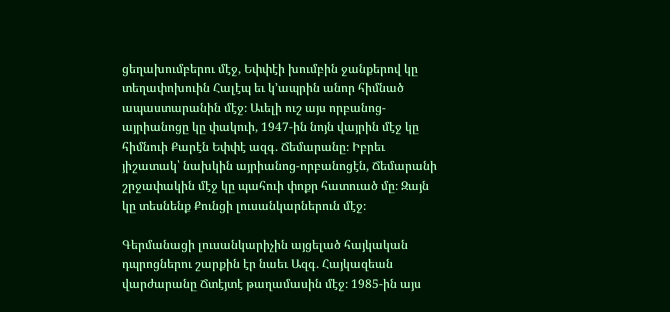ցեղախումբերու մէջ, Եփփէի խումբին ջանքերով կը տեղափոխուին Հալէպ եւ կ’ապրին անոր հիմնած ապաստարանին մէջ։ Աւելի ուշ այս որբանոց-այրիանոցը կը փակուի, 1947-ին նոյն վայրին մէջ կը հիմնուի Քարէն Եփփէ ազգ. Ճեմարանը։ Իբրեւ յիշատակ՝ նախկին այրիանոց-որբանոցէն, Ճեմարանի շրջափակին մէջ կը պահուի փոքր հատուած մը։ Զայն կը տեսնենք Քունցի լուսանկարներուն մէջ։

Գերմանացի լուսանկարիչին այցելած հայկական դպրոցներու շարքին էր նաեւ Ազգ. Հայկազեան վարժարանը Ճտէյտէ թաղամասին մէջ։ 1985-ին այս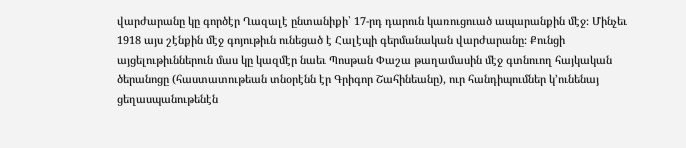վարժարանը կը գործէր Ղազալէ ընտանիքի՝ 17-րդ դարուն կառուցուած ապարանքին մէջ։ Մինչեւ 1918 այս շէնքին մէջ գոյութիւն ունեցած է Հալէպի գերմանական վարժարանը։ Քունցի այցելութիւններուն մաս կը կազմէր նաեւ Պոսթան Փաշա թաղամասին մէջ գտնուող հայկական ծերանոցը (հաստատութեան տնօրէնն էր Գրիգոր Շահինեանը), ուր հանդիպումներ կ’ունենայ ցեղասպանութենէն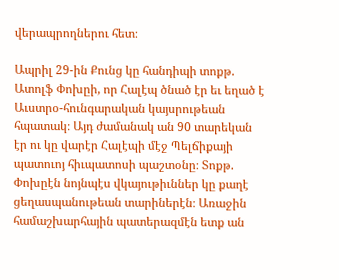վերապրողներու հետ։

Ապրիլ 29-ին Քունց կը հանդիպի տոքթ. Ատոլֆ Փոխըի, որ Հալէպ ծնած էր եւ եղած է Աւստրօ-հունգարական կայսրութեան հպատակ։ Այդ ժամանակ ան 90 տարեկան էր ու կը վարէր Հալէպի մէջ Պելճիքայի պատուոյ հիւպատոսի պաշտօնը։ Տոքթ. Փոխըէն նոյնպէս վկայութիւններ կը քաղէ ցեղասպանութեան տարիներէն։ Առաջին համաշխարհային պատերազմէն ետք ան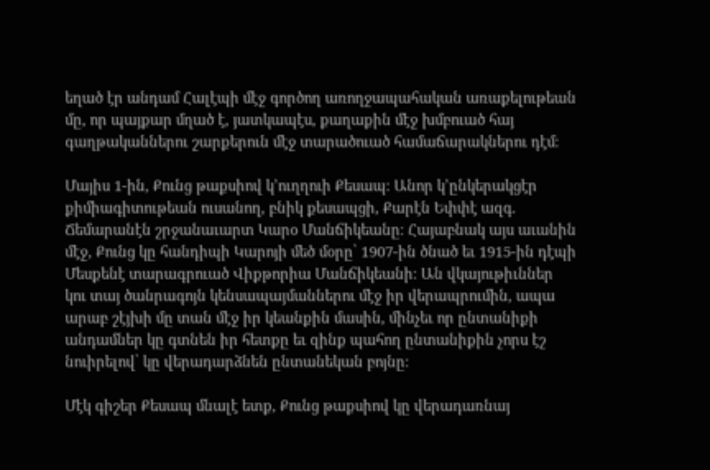եղած էր անդամ Հալէպի մէջ գործող առողջապահական առաքելութեան մը, որ պայքար մղած է, յատկապէս, քաղաքին մէջ խմբուած հայ գաղթականներու շարքերուն մէջ տարածուած համաճարակներու դէմ։

Մայիս 1-ին, Քունց թաքսիով կ’ուղղուի Քեսապ։ Անոր կ’ընկերակցէր քիմիագիտութեան ուսանող, բնիկ քեսապցի, Քարէն Եփփէ ազգ. Ճեմարանէն շրջանաւարտ Կարօ Մանճիկեանը։ Հայաբնակ այս աւանին մէջ, Քունց կը հանդիպի Կարոյի մեծ մօրը՝ 1907-ին ծնած եւ 1915-ին դէպի Մեսքենէ տարագրուած Վիքթորիա Մանճիկեանի։ Ան վկայութիւններ կու տայ ծանրագոյն կենսապայմաններու մէջ իր վերապրումին, ապա արաբ շէյխի մը տան մէջ իր կեանքին մասին, մինչեւ որ ընտանիքի անդամներ կը գտնեն իր հետքը եւ զինք պահող ընտանիքին չորս էշ նուիրելով՝ կը վերադարձնեն ընտանեկան բոյնը։

Մէկ գիշեր Քեսապ մնալէ ետք, Քունց թաքսիով կը վերադառնայ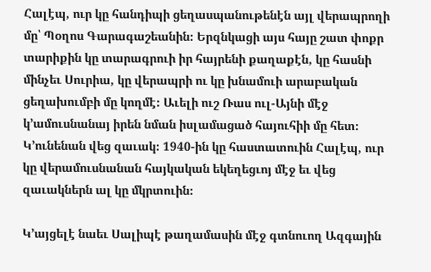Հալէպ, ուր կը հանդիպի ցեղասպանութենէն այլ վերապրողի մը՝ Պօղոս Գարագաշեանին։ Երզնկացի այս հայը շատ փոքր տարիքին կը տարագրուի իր հայրենի քաղաքէն, կը հասնի մինչեւ Սուրիա, կը վերապրի ու կը խնամուի արաբական ցեղախումբի մը կողմէ։ Աւելի ուշ Ռաս ուլ-Այնի մէջ կ’ամուսնանայ իրեն նման իսլամացած հայուհիի մը հետ։ Կ’ունենան վեց զաւակ։ 1940-ին կը հաստատուին Հալէպ, ուր կը վերամուսնանան հայկական եկեղեցւոյ մէջ եւ վեց զաւակներն ալ կը մկրտուին։

Կ’այցելէ նաեւ Սալիպէ թաղամասին մէջ գտնուող Ազգային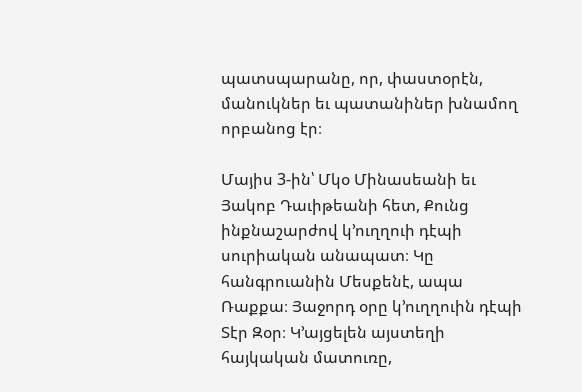պատսպարանը, որ, փաստօրէն, մանուկներ եւ պատանիներ խնամող որբանոց էր։

Մայիս 3-ին՝ Մկօ Մինասեանի եւ Յակոբ Դաւիթեանի հետ, Քունց ինքնաշարժով կ’ուղղուի դէպի սուրիական անապատ։ Կը հանգրուանին Մեսքենէ, ապա Ռաքքա։ Յաջորդ օրը կ’ուղղուին դէպի Տէր Զօր։ Կ’այցելեն այստեղի հայկական մատուռը,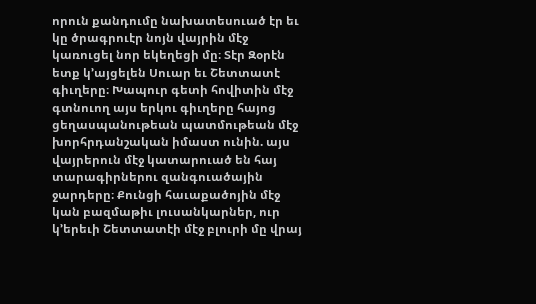որուն քանդումը նախատեսուած էր եւ կը ծրագրուէր նոյն վայրին մէջ կառուցել նոր եկեղեցի մը։ Տէր Զօրէն ետք կ’այցելեն Սուար եւ Շետտատէ գիւղերը։ Խապուր գետի հովիտին մէջ գտնուող այս երկու գիւղերը հայոց ցեղասպանութեան պատմութեան մէջ խորհրդանշական իմաստ ունին. այս վայրերուն մէջ կատարուած են հայ տարագիրներու զանգուածային ջարդերը։ Քունցի հաւաքածոյին մէջ կան բազմաթիւ լուսանկարներ, ուր կ’երեւի Շետտատէի մէջ բլուրի մը վրայ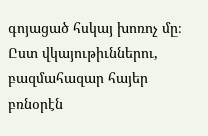գոյացած հսկայ խոռոչ մը։ Ըստ վկայութիւններու, բազմահազար հայեր բռնօրէն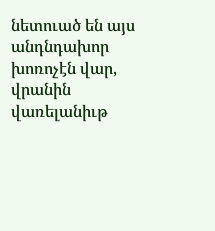նետուած են այս անդնդախոր խոռոչէն վար, վրանին վառելանիւթ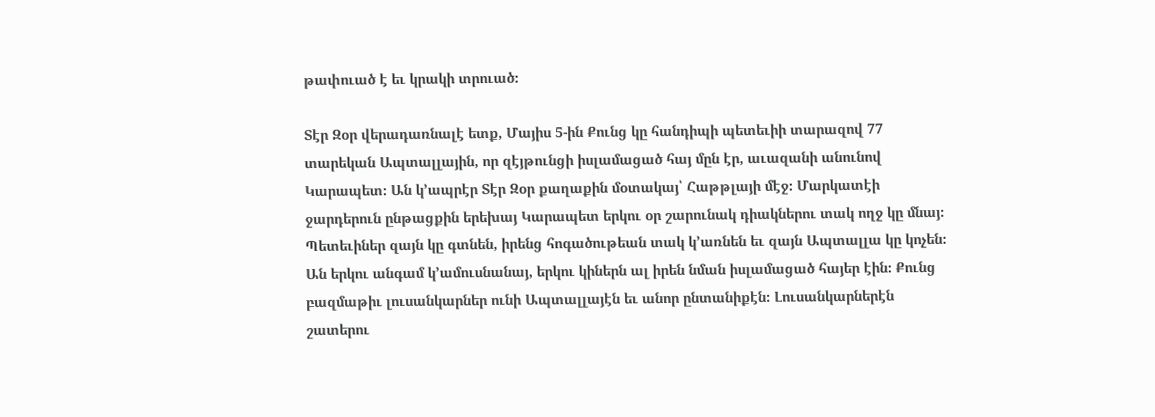թափուած է եւ կրակի տրուած։

Տէր Զօր վերադառնալէ ետք, Մայիս 5-ին Քունց կը հանդիպի պետեւիի տարազով 77 տարեկան Ապտալլային, որ զէյթունցի իսլամացած հայ մըն էր, աւազանի անունով Կարապետ։ Ան կ’ապրէր Տէր Զօր քաղաքին մօտակայ՝ Հաթթլայի մէջ։ Մարկատէի ջարդերուն ընթացքին երեխայ Կարապետ երկու օր շարունակ դիակներու տակ ողջ կը մնայ։ Պետեւիներ զայն կը գտնեն, իրենց հոգածութեան տակ կ’առնեն եւ զայն Ապտալլա կը կոչեն։ Ան երկու անգամ կ’ամուսնանայ, երկու կիներն ալ իրեն նման իսլամացած հայեր էին։ Քունց բազմաթիւ լուսանկարներ ունի Ապտալլայէն եւ անոր ընտանիքէն։ Լուսանկարներէն շատերու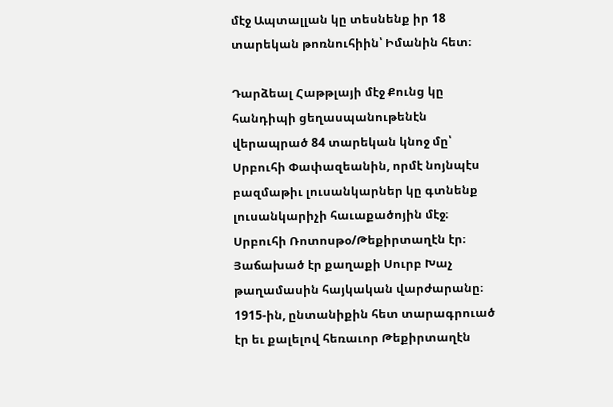մէջ Ապտալլան կը տեսնենք իր 18 տարեկան թոռնուհիին՝ Իմանին հետ։

Դարձեալ Հաթթլայի մէջ Քունց կը հանդիպի ցեղասպանութենէն վերապրած 84 տարեկան կնոջ մը՝ Սրբուհի Փափազեանին, որմէ նոյնպէս բազմաթիւ լուսանկարներ կը գտնենք լուսանկարիչի հաւաքածոյին մէջ։ Սրբուհի Ռոտոսթօ/Թեքիրտաղէն էր։ Յաճախած էր քաղաքի Սուրբ Խաչ թաղամասին հայկական վարժարանը։ 1915-ին, ընտանիքին հետ տարագրուած էր եւ քալելով հեռաւոր Թեքիրտաղէն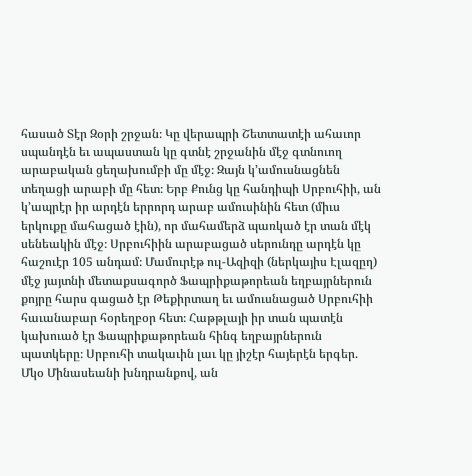հասած Տէր Զօրի շրջան։ Կը վերապրի Շետտատէի ահաւոր սպանդէն եւ ապաստան կը գտնէ շրջանին մէջ գտնուող արաբական ցեղախումբի մը մէջ։ Զայն կ’ամուսնացնեն տեղացի արաբի մը հետ։ Երբ Քունց կը հանդիպի Սրբուհիի, ան կ’ապրէր իր արդէն երրորդ արաբ ամուսինին հետ (միւս երկուքը մահացած էին), որ մահամերձ պառկած էր տան մէկ սենեակին մէջ։ Սրբուհիին արաբացած սերունդը արդէն կը հաշուէր 105 անդամ։ Մամուրէթ ուլ-Ազիզի (ներկայիս Էլազըղ) մէջ յայտնի մետաքսագործ Ֆապրիքաթորեան եղբայրներուն քոյրը հարս գացած էր Թեքիրտաղ եւ ամուսնացած Սրբուհիի հաւանաբար հօրեղբօր հետ։ Հաթթլայի իր տան պատէն կախուած էր Ֆապրիքաթորեան հինգ եղբայրներուն պատկերը։ Սրբուհի տակաւին լաւ կը յիշէր հայերէն երգեր. Մկօ Մինասեանի խնդրանքով, ան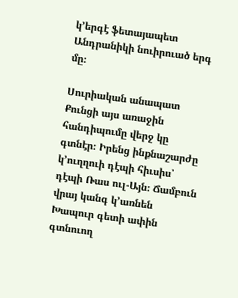կ’երգէ ֆետայապետ Անդրանիկի նուիրուած երգ մը։

Սուրիական անապատ Քունցի այս առաջին հանդիպումը վերջ կը գտնէր։ Իրենց ինքնաշարժը կ’ուղղուի դէպի հիւսիս՝ դէպի Ռաս ուլ-Այն։ Ճամբուն վրայ կանգ կ’առնեն Խապուր գետի ափին գտնուող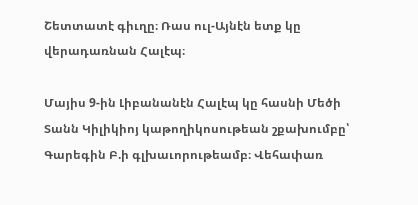Շետտատէ գիւղը։ Ռաս ուլ-Այնէն ետք կը վերադառնան Հալէպ։

Մայիս 9-ին Լիբանանէն Հալէպ կը հասնի Մեծի Տանն Կիլիկիոյ կաթողիկոսութեան շքախումբը՝ Գարեգին Բ.ի գլխաւորութեամբ։ Վեհափառ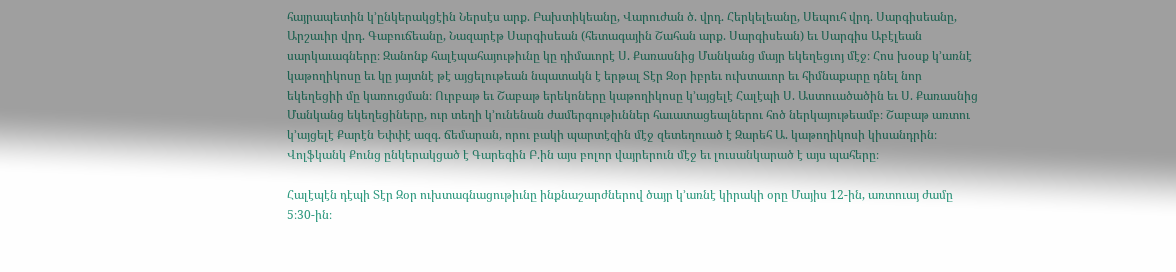հայրապետին կ’ընկերակցէին Ներսէս արք. Բախտիկեանը, Վարուժան ծ. վրդ. Հերկելեանը, Սեպուհ վրդ. Սարգիսեանը, Արշաւիր վրդ. Գաբուճեանը, Նազարէթ Սարգիսեան (հետագային Շահան արք. Սարգիսեան) եւ Սարգիս Աբէլեան սարկաւագները։ Զանոնք հալէպահայութիւնը կը դիմաւորէ Ս. Քառասնից Մանկանց մայր եկեղեցւոյ մէջ։ Հոս խօսք կ’առնէ կաթողիկոսը եւ կը յայտնէ թէ այցելութեան նպատակն է երթալ Տէր Զօր իբրեւ ուխտաւոր եւ հիմնաքարը դնել նոր եկեղեցիի մը կառուցման։ Ուրբաթ եւ Շաբաթ երեկոները կաթողիկոսը կ’այցելէ Հալէպի Ս. Աստուածածին եւ Ս. Քառասնից Մանկանց եկեղեցիները, ուր տեղի կ’ունենան ժամերգութիւններ հաւատացեալներու հոծ ներկայութեամբ։ Շաբաթ առտու կ’այցելէ Քարէն Եփփէ ազգ. ճեմարան, որու բակի պարտէզին մէջ զետեղուած է Զարեհ Ա. կաթողիկոսի կիսանդրին։ Վոլֆկանկ Քունց ընկերակցած է Գարեգին Բ.ին այս բոլոր վայրերուն մէջ եւ լուսանկարած է այս պահերը։

Հալէպէն դէպի Տէր Զօր ուխտագնացութիւնը ինքնաշարժներով ծայր կ’առնէ կիրակի օրը Մայիս 12-ին, առտուայ ժամը 5։30-ին։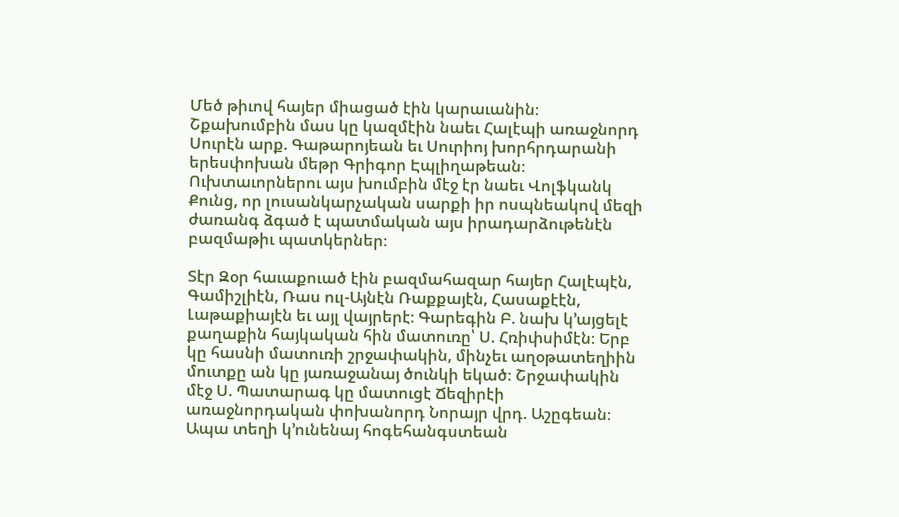Մեծ թիւով հայեր միացած էին կարաւանին։ Շքախումբին մաս կը կազմէին նաեւ Հալէպի առաջնորդ Սուրէն արք. Գաթարոյեան եւ Սուրիոյ խորհրդարանի երեսփոխան մեթր Գրիգոր Էպլիղաթեան։ Ուխտաւորներու այս խումբին մէջ էր նաեւ Վոլֆկանկ Քունց, որ լուսանկարչական սարքի իր ոսպնեակով մեզի ժառանգ ձգած է պատմական այս իրադարձութենէն բազմաթիւ պատկերներ։

Տէր Զօր հաւաքուած էին բազմահազար հայեր Հալէպէն, Գամիշլիէն, Ռաս ուլ-Այնէն Ռաքքայէն, Հասաքէէն, Լաթաքիայէն եւ այլ վայրերէ։ Գարեգին Բ. նախ կ’այցելէ քաղաքին հայկական հին մատուռը՝ Ս. Հռիփսիմէն։ Երբ կը հասնի մատուռի շրջափակին, մինչեւ աղօթատեղիին մուտքը ան կը յառաջանայ ծունկի եկած։ Շրջափակին մէջ Ս. Պատարագ կը մատուցէ Ճեզիրէի առաջնորդական փոխանորդ Նորայր վրդ. Աշըգեան։ Ապա տեղի կ’ունենայ հոգեհանգստեան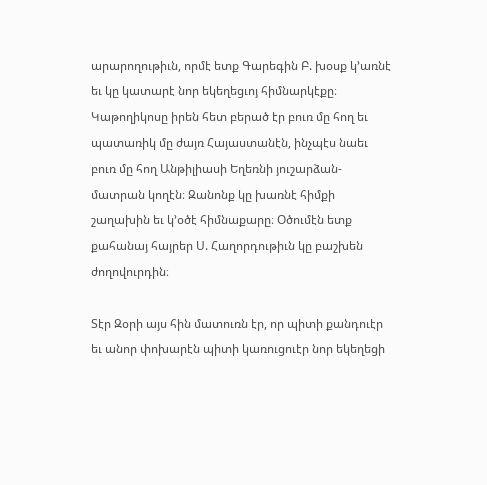արարողութիւն, որմէ ետք Գարեգին Բ. խօսք կ’առնէ եւ կը կատարէ նոր եկեղեցւոյ հիմնարկէքը։ Կաթողիկոսը իրեն հետ բերած էր բուռ մը հող եւ պատառիկ մը ժայռ Հայաստանէն, ինչպէս նաեւ բուռ մը հող Անթիլիասի Եղեռնի յուշարձան-մատրան կողէն։ Զանոնք կը խառնէ հիմքի շաղախին եւ կ’օծէ հիմնաքարը։ Օծումէն ետք քահանայ հայրեր Ս. Հաղորդութիւն կը բաշխեն ժողովուրդին։

Տէր Զօրի այս հին մատուռն էր, որ պիտի քանդուէր եւ անոր փոխարէն պիտի կառուցուէր նոր եկեղեցի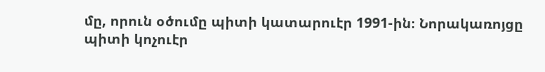մը, որուն օծումը պիտի կատարուէր 1991-ին։ Նորակառոյցը պիտի կոչուէր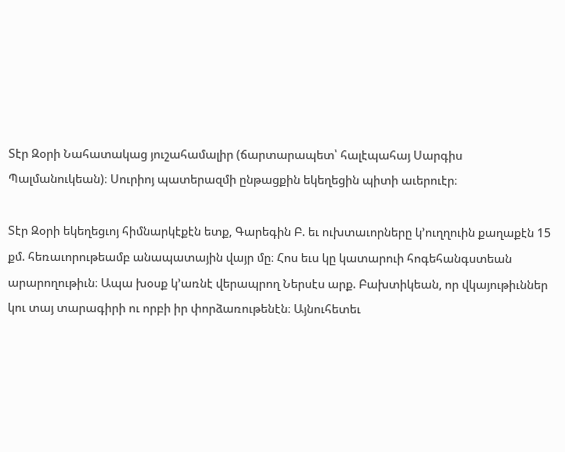Տէր Զօրի Նահատակաց յուշահամալիր (ճարտարապետ՝ հալէպահայ Սարգիս Պալմանուկեան)։ Սուրիոյ պատերազմի ընթացքին եկեղեցին պիտի աւերուէր։

Տէր Զօրի եկեղեցւոյ հիմնարկէքէն ետք, Գարեգին Բ. եւ ուխտաւորները կ’ուղղուին քաղաքէն 15 քմ. հեռաւորութեամբ անապատային վայր մը։ Հոս եւս կը կատարուի հոգեհանգստեան արարողութիւն։ Ապա խօսք կ’առնէ վերապրող Ներսէս արք. Բախտիկեան, որ վկայութիւններ կու տայ տարագիրի ու որբի իր փորձառութենէն։ Այնուհետեւ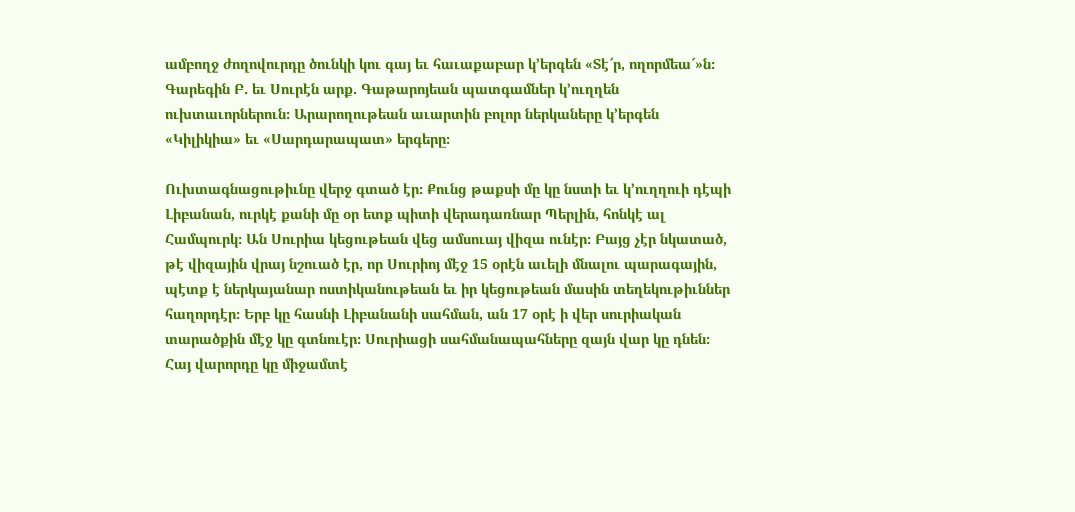ամբողջ ժողովուրդը ծունկի կու գայ եւ հաւաքաբար կ’երգեն «Տէ՜ր, ողորմեա՜»ն։ Գարեգին Բ. եւ Սուրէն արք. Գաթարոյեան պատգամներ կ’ուղղեն ուխտաւորներուն։ Արարողութեան աւարտին բոլոր ներկաները կ’երգեն «Կիլիկիա» եւ «Սարդարապատ» երգերը։

Ուխտագնացութիւնը վերջ գտած էր։ Քունց թաքսի մը կը նստի եւ կ’ուղղուի դէպի Լիբանան, ուրկէ քանի մը օր ետք պիտի վերադառնար Պերլին, հոնկէ ալ Համպուրկ։ Ան Սուրիա կեցութեան վեց ամսուայ վիզա ունէր։ Բայց չէր նկատած, թէ վիզային վրայ նշուած էր, որ Սուրիոյ մէջ 15 օրէն աւելի մնալու պարագային, պէտք է ներկայանար ոստիկանութեան եւ իր կեցութեան մասին տեղեկութիւններ հաղորդէր։ Երբ կը հասնի Լիբանանի սահման, ան 17 օրէ ի վեր սուրիական տարածքին մէջ կը գտնուէր։ Սուրիացի սահմանապահները զայն վար կը դնեն։ Հայ վարորդը կը միջամտէ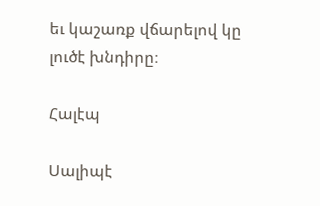եւ կաշառք վճարելով կը լուծէ խնդիրը։

Հալէպ

Սալիպէ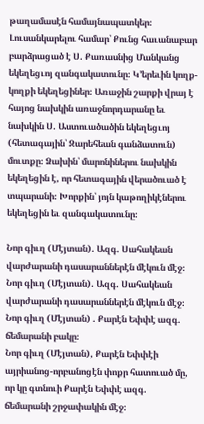թաղամասէն համայնապատկեր։ Լուսանկարելու համար՝ Քունց հաւանաբար բարձրացած է Ս. Քառասնից Մանկանց եկեղեցւոյ զանգակատունը։ Կ’երեւին կողք-կողքի եկեղեցիներ։ Առաջին շարքի վրայ է հայոց նախկին առաջնորդարանը եւ նախկին Ս. Աստուածածին եկեղեցւոյ (հետագային՝ Զարեհեան գանձատուն) մուտքը։ Ձախին՝ մարոնիներու նախկին եկեղեցին է, որ հետագային վերածուած է տպարանի։ Խորքին՝ յոյն կաթողիկէներու եկեղեցին եւ զանգակատունը։

Նոր գիւղ (Մէյտան). Ազգ. Սահակեան վարժարանի դասարաններէն մէկուն մէջ։
Նոր գիւղ (Մէյտան). Ազգ. Սահակեան վարժարանի դասարաններէն մէկուն մէջ։
Նոր գիւղ (Մէյտան) . Քարէն Եփփէ ազգ. ճեմարանի բակը։
Նոր գիւղ (Մէյտան), Քարէն Եփփէի այրիանոց-որբանոցէն փոքր հատուած մը, որ կը գտնուի Քարէն Եփփէ ազգ. ճեմարանի շրջափակին մէջ։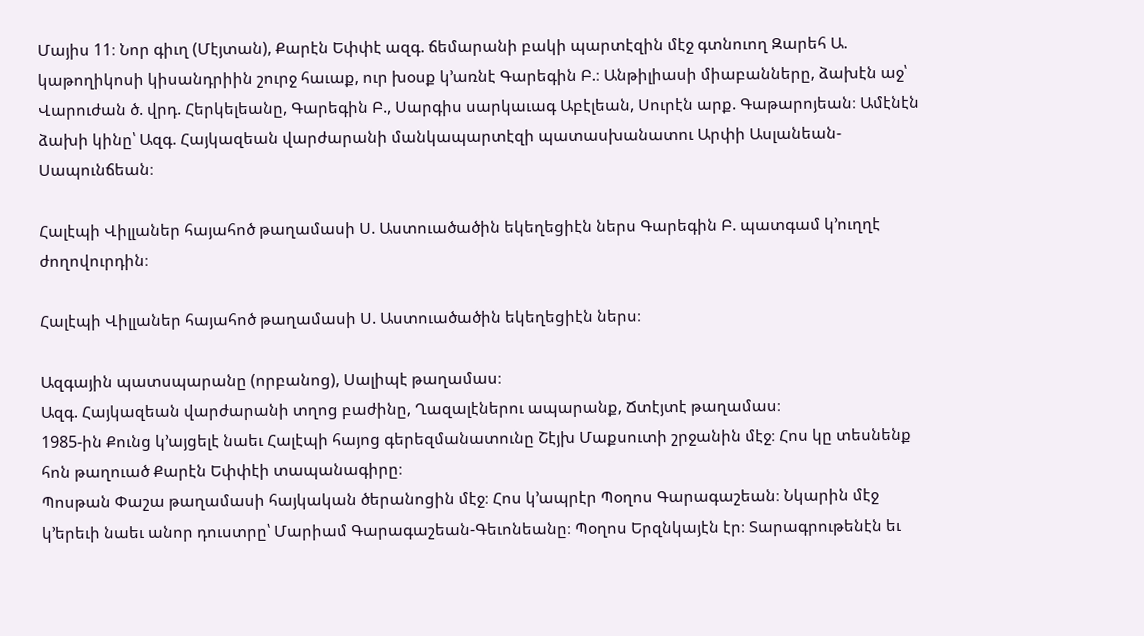Մայիս 11։ Նոր գիւղ (Մէյտան), Քարէն Եփփէ ազգ. ճեմարանի բակի պարտէզին մէջ գտնուող Զարեհ Ա. կաթողիկոսի կիսանդրիին շուրջ հաւաք, ուր խօսք կ’առնէ Գարեգին Բ.։ Անթիլիասի միաբանները, ձախէն աջ՝ Վարուժան ծ. վրդ. Հերկելեանը, Գարեգին Բ., Սարգիս սարկաւագ Աբէլեան, Սուրէն արք. Գաթարոյեան։ Ամէնէն ձախի կինը՝ Ազգ. Հայկազեան վարժարանի մանկապարտէզի պատասխանատու Արփի Ասլանեան-Սապունճեան։

Հալէպի Վիլլաներ հայահոծ թաղամասի Ս. Աստուածածին եկեղեցիէն ներս Գարեգին Բ. պատգամ կ’ուղղէ ժողովուրդին։

Հալէպի Վիլլաներ հայահոծ թաղամասի Ս. Աստուածածին եկեղեցիէն ներս։

Ազգային պատսպարանը (որբանոց), Սալիպէ թաղամաս։
Ազգ. Հայկազեան վարժարանի տղոց բաժինը, Ղազալէներու ապարանք, Ճտէյտէ թաղամաս։
1985-ին Քունց կ’այցելէ նաեւ Հալէպի հայոց գերեզմանատունը Շէյխ Մաքսուտի շրջանին մէջ։ Հոս կը տեսնենք հոն թաղուած Քարէն Եփփէի տապանագիրը։
Պոսթան Փաշա թաղամասի հայկական ծերանոցին մէջ։ Հոս կ’ապրէր Պօղոս Գարագաշեան։ Նկարին մէջ կ’երեւի նաեւ անոր դուստրը՝ Մարիամ Գարագաշեան-Գեւոնեանը։ Պօղոս Երզնկայէն էր։ Տարագրութենէն եւ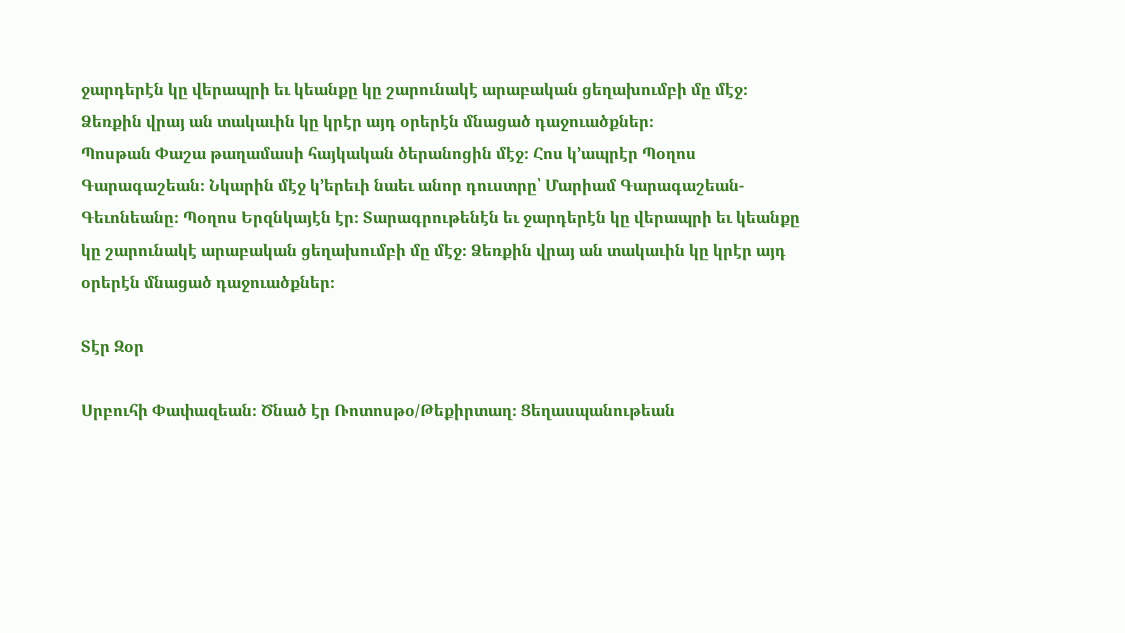ջարդերէն կը վերապրի եւ կեանքը կը շարունակէ արաբական ցեղախումբի մը մէջ։ Ձեռքին վրայ ան տակաւին կը կրէր այդ օրերէն մնացած դաջուածքներ։
Պոսթան Փաշա թաղամասի հայկական ծերանոցին մէջ։ Հոս կ’ապրէր Պօղոս Գարագաշեան։ Նկարին մէջ կ’երեւի նաեւ անոր դուստրը՝ Մարիամ Գարագաշեան-Գեւոնեանը։ Պօղոս Երզնկայէն էր։ Տարագրութենէն եւ ջարդերէն կը վերապրի եւ կեանքը կը շարունակէ արաբական ցեղախումբի մը մէջ։ Ձեռքին վրայ ան տակաւին կը կրէր այդ օրերէն մնացած դաջուածքներ։

Տէր Զօր

Սրբուհի Փափազեան։ Ծնած էր Ռոտոսթօ/Թեքիրտաղ։ Ցեղասպանութեան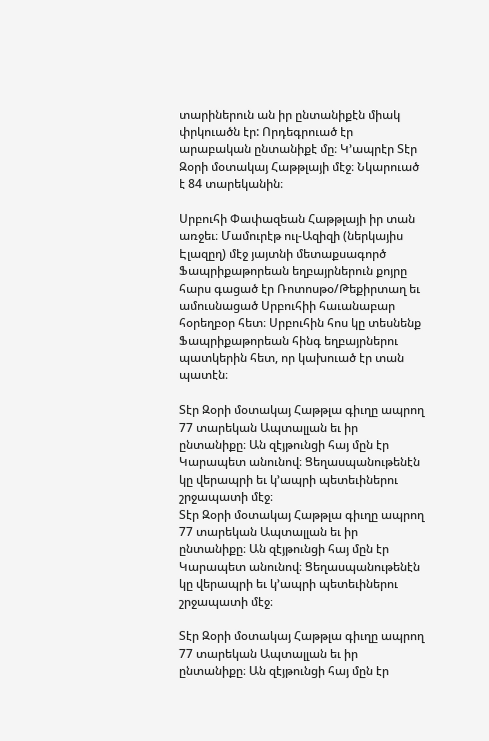տարիներուն ան իր ընտանիքէն միակ փրկուածն էր: Որդեգրուած էր արաբական ընտանիքէ մը։ Կ’ապրէր Տէր Զօրի մօտակայ Հաթթլայի մէջ։ Նկարուած է 84 տարեկանին։

Սրբուհի Փափազեան Հաթթլայի իր տան առջեւ։ Մամուրէթ ուլ-Ազիզի (ներկայիս Էլազըղ) մէջ յայտնի մետաքսագործ Ֆապրիքաթորեան եղբայրներուն քոյրը հարս գացած էր Ռոտոսթօ/Թեքիրտաղ եւ ամուսնացած Սրբուհիի հաւանաբար հօրեղբօր հետ։ Սրբուհին հոս կը տեսնենք Ֆապրիքաթորեան հինգ եղբայրներու պատկերին հետ, որ կախուած էր տան պատէն։

Տէր Զօրի մօտակայ Հաթթլա գիւղը ապրող 77 տարեկան Ապտալլան եւ իր ընտանիքը։ Ան զէյթունցի հայ մըն էր Կարապետ անունով։ Ցեղասպանութենէն կը վերապրի եւ կ’ապրի պետեւիներու շրջապատի մէջ։
Տէր Զօրի մօտակայ Հաթթլա գիւղը ապրող 77 տարեկան Ապտալլան եւ իր ընտանիքը։ Ան զէյթունցի հայ մըն էր Կարապետ անունով։ Ցեղասպանութենէն կը վերապրի եւ կ’ապրի պետեւիներու շրջապատի մէջ։

Տէր Զօրի մօտակայ Հաթթլա գիւղը ապրող 77 տարեկան Ապտալլան եւ իր ընտանիքը։ Ան զէյթունցի հայ մըն էր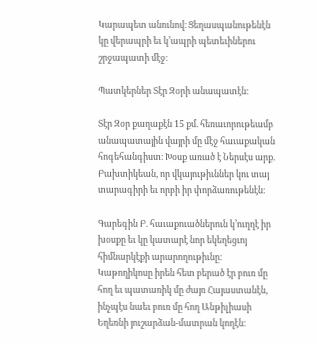Կարապետ անունով։ Ցեղասպանութենէն կը վերապրի եւ կ’ապրի պետեւիներու շրջապատի մէջ։

Պատկերներ Տէր Զօրի անապատէն։

Տէր Զօր քաղաքէն 15 քմ. հեռաւորութեամբ անապատային վայրի մը մէջ հաւաքական հոգեհանգիստ։ Խօսք առած է Ներսէս արք. Բախտիկեան, որ վկայութիւններ կու տայ տարագիրի եւ որբի իր փորձառութենէն։

Գարեգին Բ. հաւաքուածներուն կ’ուղղէ իր խօսքը եւ կը կատարէ նոր եկեղեցւոյ հիմնարկէքի արարողութիւնը։ Կաթողիկոսը իրեն հետ բերած էր բուռ մը հող եւ պատառիկ մը ժայռ Հայաստանէն, ինչպէս նաեւ բուռ մը հող Անթիլիասի Եղեռնի յուշարձան-մատրան կողէն։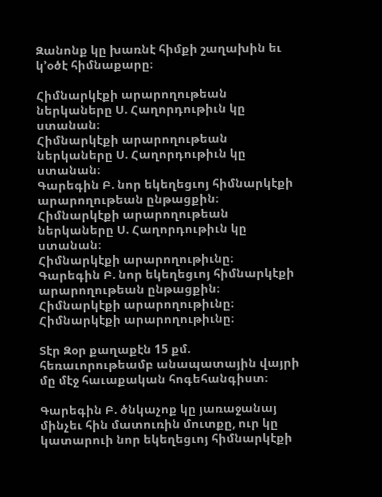Զանոնք կը խառնէ հիմքի շաղախին եւ կ’օծէ հիմնաքարը։

Հիմնարկէքի արարողութեան ներկաները Ս. Հաղորդութիւն կը ստանան։
Հիմնարկէքի արարողութեան ներկաները Ս. Հաղորդութիւն կը ստանան։
Գարեգին Բ. նոր եկեղեցւոյ հիմնարկէքի արարողութեան ընթացքին։
Հիմնարկէքի արարողութեան ներկաները Ս. Հաղորդութիւն կը ստանան։
Հիմնարկէքի արարողութիւնը։
Գարեգին Բ. նոր եկեղեցւոյ հիմնարկէքի արարողութեան ընթացքին։
Հիմնարկէքի արարողութիւնը։
Հիմնարկէքի արարողութիւնը։

Տէր Զօր քաղաքէն 15 քմ. հեռաւորութեամբ անապատային վայրի մը մէջ հաւաքական հոգեհանգիստ։

Գարեգին Բ. ծնկաչոք կը յառաջանայ մինչեւ հին մատուռին մուտքը, ուր կը կատարուի նոր եկեղեցւոյ հիմնարկէքի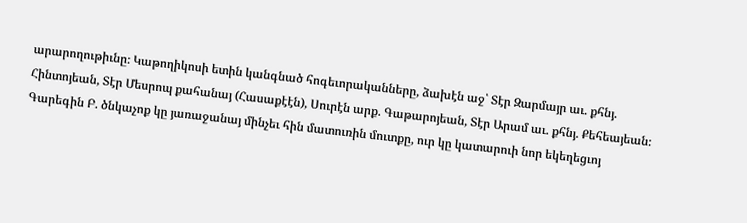արարողութիւնը։ Կաթողիկոսի ետին կանգնած հոգեւորականները, ձախէն աջ՝ Տէր Զարմայր աւ. քհնյ. Հինտոյեան, Տէր Մեսրոպ քահանայ (Հասաքէէն), Սուրէն արք. Գաթարոյեան, Տէր Արամ աւ. քհնյ. Քեհեայեան։
Գարեգին Բ. ծնկաչոք կը յառաջանայ մինչեւ հին մատուռին մուտքը, ուր կը կատարուի նոր եկեղեցւոյ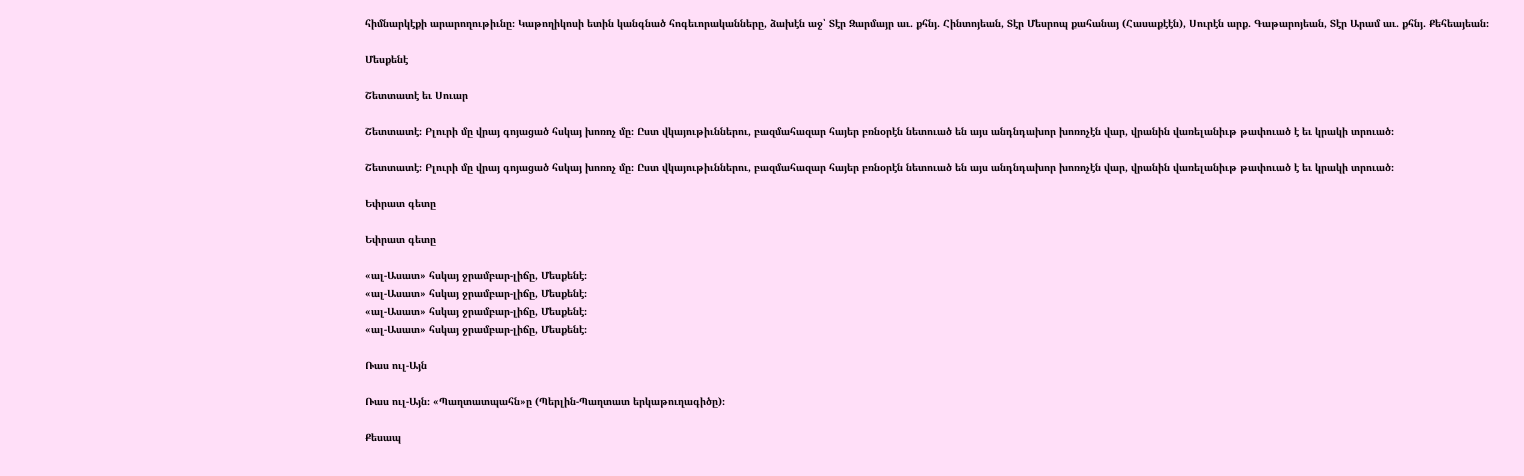հիմնարկէքի արարողութիւնը։ Կաթողիկոսի ետին կանգնած հոգեւորականները, ձախէն աջ՝ Տէր Զարմայր աւ. քհնյ. Հինտոյեան, Տէր Մեսրոպ քահանայ (Հասաքէէն), Սուրէն արք. Գաթարոյեան, Տէր Արամ աւ. քհնյ. Քեհեայեան։

Մեսքենէ

Շետտատէ եւ Սուար

Շետտատէ։ Բլուրի մը վրայ գոյացած հսկայ խոռոչ մը։ Ըստ վկայութիւններու, բազմահազար հայեր բռնօրէն նետուած են այս անդնդախոր խոռոչէն վար, վրանին վառելանիւթ թափուած է եւ կրակի տրուած։

Շետտատէ։ Բլուրի մը վրայ գոյացած հսկայ խոռոչ մը։ Ըստ վկայութիւններու, բազմահազար հայեր բռնօրէն նետուած են այս անդնդախոր խոռոչէն վար, վրանին վառելանիւթ թափուած է եւ կրակի տրուած։

Եփրատ գետը

Եփրատ գետը

«ալ-Ասատ» հսկայ ջրամբար-լիճը, Մեսքենէ։
«ալ-Ասատ» հսկայ ջրամբար-լիճը, Մեսքենէ։
«ալ-Ասատ» հսկայ ջրամբար-լիճը, Մեսքենէ։
«ալ-Ասատ» հսկայ ջրամբար-լիճը, Մեսքենէ։

Ռաս ուլ-Այն

Ռաս ուլ-Այն։ «Պաղտատպահն»ը (Պերլին-Պաղտատ երկաթուղագիծը)։

Քեսապ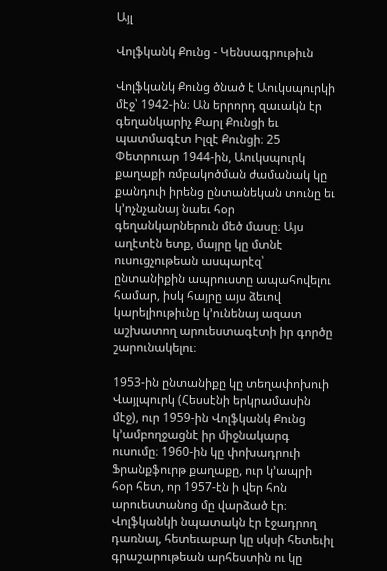Այլ

Վոլֆկանկ Քունց - Կենսագրութիւն

Վոլֆկանկ Քունց ծնած է Աուկսպուրկի մէջ՝ 1942-ին։ Ան երրորդ զաւակն էր գեղանկարիչ Քարլ Քունցի եւ պատմագէտ Իլզէ Քունցի։ 25 Փետրուար 1944-ին, Աուկսպուրկ քաղաքի ռմբակոծման ժամանակ կը քանդուի իրենց ընտանեկան տունը եւ կ’ոչնչանայ նաեւ հօր գեղանկարներուն մեծ մասը։ Այս աղէտէն ետք, մայրը կը մտնէ ուսուցչութեան ասպարէզ՝ ընտանիքին ապրուստը ապահովելու համար, իսկ հայրը այս ձեւով կարելիութիւնը կ’ունենայ ազատ աշխատող արուեստագէտի իր գործը շարունակելու։

1953-ին ընտանիքը կը տեղափոխուի Վայլպուրկ (Հեսսէնի երկրամասին մէջ), ուր 1959-ին Վոլֆկանկ Քունց կ’ամբողջացնէ իր միջնակարգ ուսումը։ 1960-ին կը փոխադրուի Ֆրանքֆուրթ քաղաքը, ուր կ’ապրի հօր հետ, որ 1957-էն ի վեր հոն արուեստանոց մը վարձած էր։ Վոլֆկանկի նպատակն էր էջադրող դառնալ, հետեւաբար կը սկսի հետեւիլ գրաշարութեան արհեստին ու կը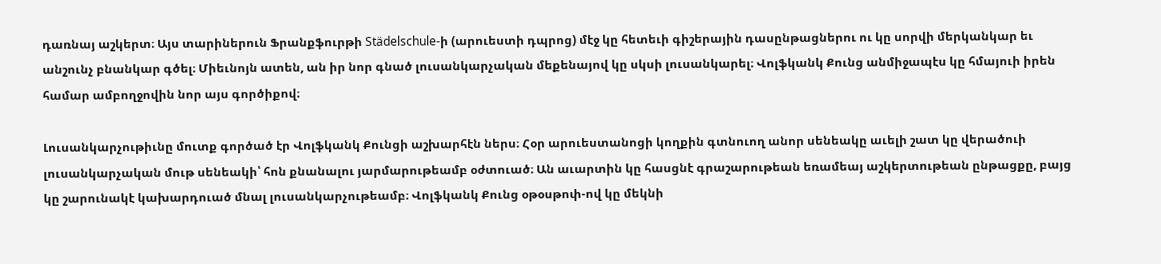դառնայ աշկերտ։ Այս տարիներուն Ֆրանքֆուրթի Städelschule-ի (արուեստի դպրոց) մէջ կը հետեւի գիշերային դասընթացներու ու կը սորվի մերկանկար եւ անշունչ բնանկար գծել։ Միեւնոյն ատեն, ան իր նոր գնած լուսանկարչական մեքենայով կը սկսի լուսանկարել։ Վոլֆկանկ Քունց անմիջապէս կը հմայուի իրեն համար ամբողջովին նոր այս գործիքով։

Լուսանկարչութիւնը մուտք գործած էր Վոլֆկանկ Քունցի աշխարհէն ներս։ Հօր արուեստանոցի կողքին գտնուող անոր սենեակը աւելի շատ կը վերածուի լուսանկարչական մութ սենեակի՝ հոն քնանալու յարմարութեամբ օժտուած։ Ան աւարտին կը հասցնէ գրաշարութեան եռամեայ աշկերտութեան ընթացքը, բայց կը շարունակէ կախարդուած մնալ լուսանկարչութեամբ։ Վոլֆկանկ Քունց օթօսթոփ-ով կը մեկնի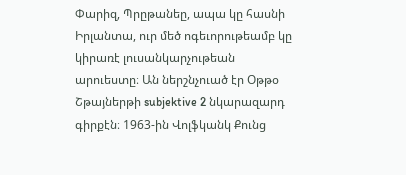Փարիզ, Պրըթանեը, ապա կը հասնի Իրլանտա, ուր մեծ ոգեւորութեամբ կը կիրառէ լուսանկարչութեան արուեստը։ Ան ներշնչուած էր Օթթօ Շթայներթի subjektive 2 նկարազարդ գիրքէն։ 1963-ին Վոլֆկանկ Քունց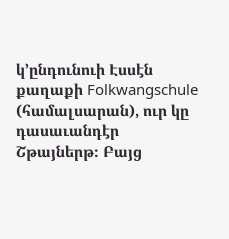կ’ընդունուի Էսսէն քաղաքի Folkwangschule (համալսարան), ուր կը դասաւանդէր Շթայներթ։ Բայց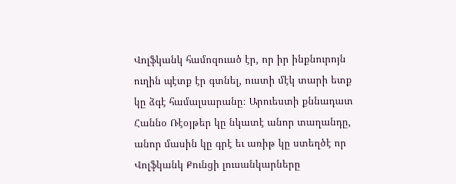Վոլֆկանկ համոզուած էր, որ իր ինքնուրոյն ուղին պէտք էր գտնել, ուստի մէկ տարի ետք կը ձգէ համալսարանը։ Արուեստի քննադատ Հաննօ Ռէօյթեր կը նկատէ անոր տաղանդը, անոր մասին կը գրէ եւ առիթ կը ստեղծէ որ Վոլֆկանկ Քունցի լուսանկարները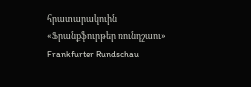հրատարակուին «Ֆրանքֆուրթեր ռունդշաու» Frankfurter Rundschau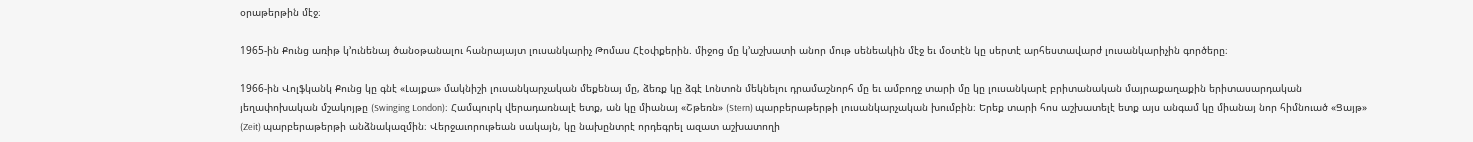օրաթերթին մէջ։

1965-ին Քունց առիթ կ’ունենայ ծանօթանալու հանրայայտ լուսանկարիչ Թոմաս Հէօփքերին. միջոց մը կ’աշխատի անոր մութ սենեակին մէջ եւ մօտէն կը սերտէ արհեստավարժ լուսանկարիչին գործերը։

1966-ին Վոլֆկանկ Քունց կը գնէ «Լայքա» մակնիշի լուսանկարչական մեքենայ մը, ձեռք կը ձգէ Լոնտոն մեկնելու դրամաշնորհ մը եւ ամբողջ տարի մը կը լուսանկարէ բրիտանական մայրաքաղաքին երիտասարդական յեղափոխական մշակոյթը (Swinging London)։ Համպուրկ վերադառնալէ ետք, ան կը միանայ «Շթեռն» (Stern) պարբերաթերթի լուսանկարչական խումբին։ Երեք տարի հոս աշխատելէ ետք այս անգամ կը միանայ նոր հիմնուած «Ցայթ» (Zeit) պարբերաթերթի անձնակազմին։ Վերջաւորութեան սակայն, կը նախընտրէ որդեգրել ազատ աշխատողի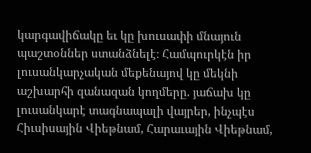կարգավիճակը եւ կը խուսափի մնայուն պաշտօններ ստանձնելէ։ Համպուրկէն իր լուսանկարչական մեքենայով կը մեկնի աշխարհի զանազան կողմերը. յաճախ կը լուսանկարէ տագնապալի վայրեր, ինչպէս Հիւսիսային Վիեթնամ, Հարաւային Վիեթնամ,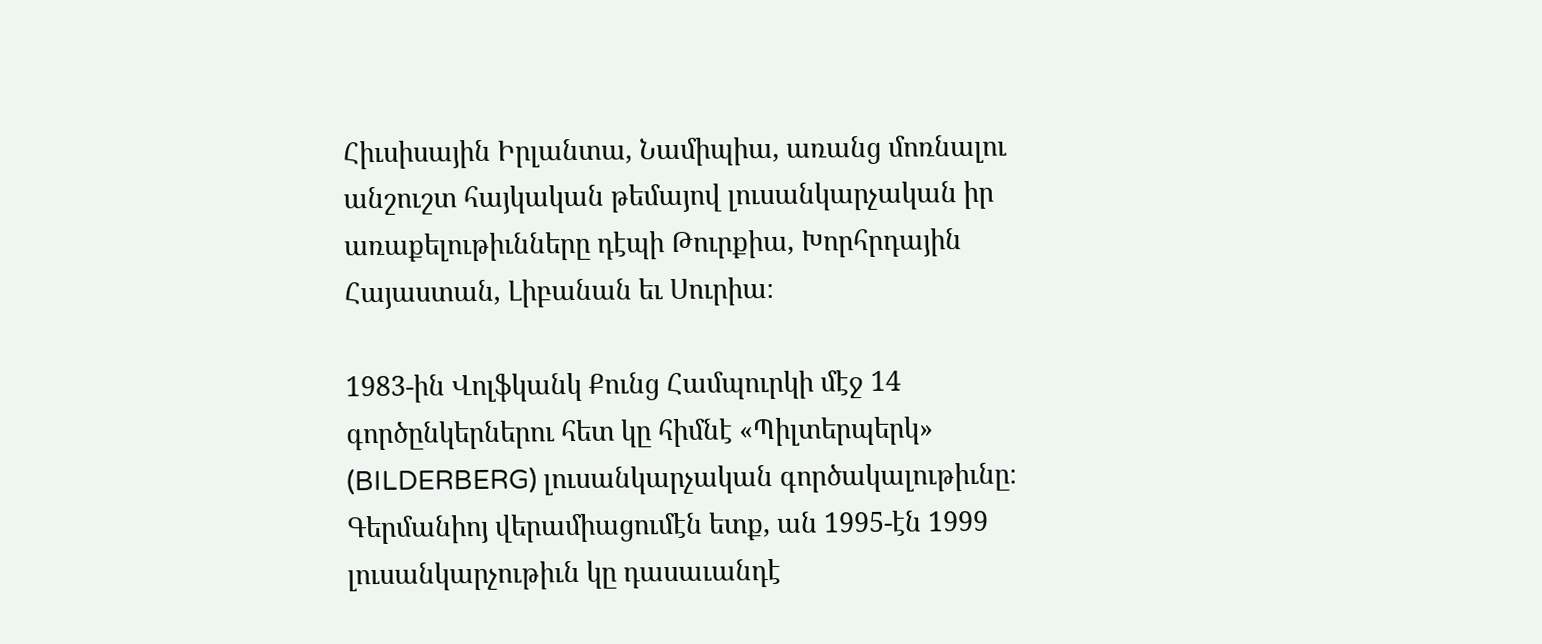Հիւսիսային Իրլանտա, Նամիպիա, առանց մոռնալու անշուշտ հայկական թեմայով լուսանկարչական իր առաքելութիւնները դէպի Թուրքիա, Խորհրդային Հայաստան, Լիբանան եւ Սուրիա։

1983-ին Վոլֆկանկ Քունց Համպուրկի մէջ 14 գործընկերներու հետ կը հիմնէ «Պիլտերպերկ» (BILDERBERG) լուսանկարչական գործակալութիւնը։ Գերմանիոյ վերամիացումէն ետք, ան 1995-էն 1999 լուսանկարչութիւն կը դասաւանդէ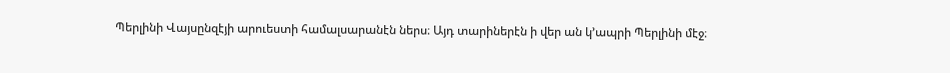Պերլինի Վայսընզէյի արուեստի համալսարանէն ներս։ Այդ տարիներէն ի վեր ան կ’ապրի Պերլինի մէջ։